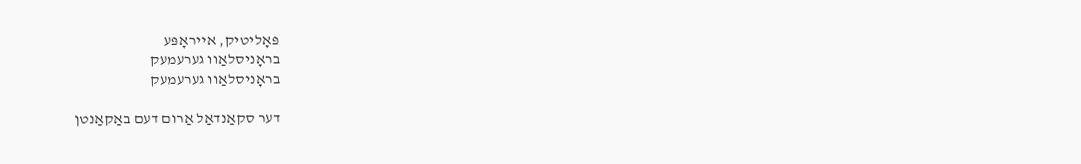פּאָליטיק, אײראָפּע
בראָניסלאַוו גערעמעק
בראָניסלאַוו גערעמעק

דער סקאַנדאַל אַרום דעם באַקאַנטן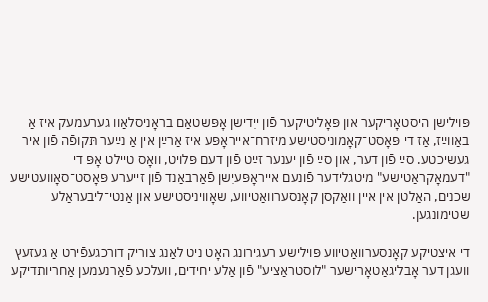פּוילישן היסטאָריקער און פּאָליטיקער פֿון ייִדישן אָפּשטאַם בראָניסלאַוו גערעמעק איז אַ באַווײַז, אַז די פּאָסט־קאָמוניסטישע מיזרח־אייראָפּע איז אַרײַן אין אַ נײַער תּקופֿה פֿון איר געשיכטע. סײַ פֿון דער, און סײַ פֿון יענער זײַט פֿון דעם פּלויט, וואָס טיילט אָפּ די "דעמאָקראַטישע" מיטגלידער פֿונעם אייראָפּעיִשן פֿאַרבאַנד פֿון זייערע פּאָסט־סאָוועטישע שכנים, האַלטן אין איין וואַקסן קאָנסערוואַטיווע, שאָוויניסטישע און אַנטי־ליבעראַלע שטימונגען.

די איצטיקע קאָנסערוואַטיווע פּוילישע רעגירונג האָט ניט לאַנג צוריק דורכגעפֿירט אַ געזעץ וועגן דער אָבליגאַטאָרישער "לוסטראַציע" פֿון אַלע יחידים, וועלכע פֿאַרנעמען אַחריותדיקע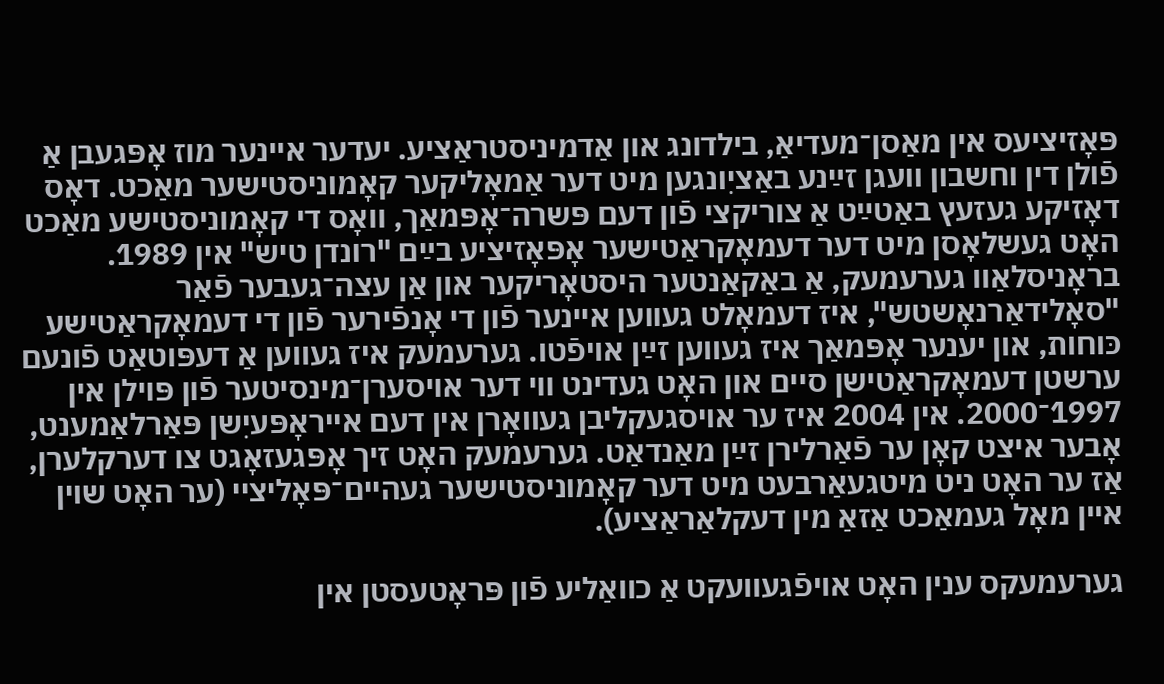פּאָזיציעס אין מאַסן־מעדיאַ, בילדונג און אַדמיניסטראַציע. יעדער איינער מוז אָפּגעבן אַ פֿולן דין וחשבון וועגן זײַנע באַציִונגען מיט דער אַמאָליקער קאָמוניסטישער מאַכט. דאָס דאָזיקע געזעץ באַטײַט אַ צוריקצי פֿון דעם פּשרה־אָפּמאַך, וואָס די קאָמוניסטישע מאַכט האָט געשלאָסן מיט דער דעמאָקראַטישער אָפּאָזיציע בײַם "רונדן טיש" אין 1989. בראָניסלאַוו גערעמעק, אַ באַקאַנטער היסטאָריקער און אַן עצה־געבער פֿאַר "סאָלידאַרנאָשטש", איז דעמאָלט געווען איינער פֿון די אָנפֿירער פֿון די דעמאָקראַטישע כּוחות, און יענער אָפּמאַך איז געווען זײַן אויפֿטו. גערעמעק איז געווען אַ דעפּוטאַט פֿונעם ערשטן דעמאָקראַטישן סיים און האָט געדינט ווי דער אויסערן־מינסיטער פֿון פּוילן אין 1997־2000. אין 2004 איז ער אויסגעקליבן געוואָרן אין דעם אייראָפּעיִשן פּאַרלאַמענט, אָבער איצט קאָן ער פֿאַרלירן זײַן מאַנדאַט. גערעמעק האָט זיך אָפּגעזאָגט צו דערקלערן, אַז ער האָט ניט מיטגעאַרבעט מיט דער קאָמוניסטישער געהיים־פּאָליציי (ער האָט שוין איין מאָל געמאַכט אַזאַ מין דעקלאַראַציע).

גערעמעקס ענין האָט אויפֿגעוועקט אַ כוואַליע פֿון פּראָטעסטן אין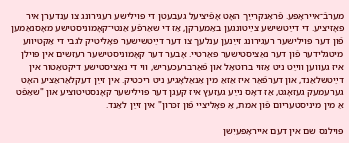מערבֿ־אייראָפּע. פֿראַנקרײַך האָט אָפֿיציעל געבעטן די פּוילישע רעגירונג צו ענדערן איר פּאָזיציע. די דײַטשישע צײַטונגען באַמערקן, אַז די שאַרפֿע אַנטי־קאָמוניסטישע מאָסנאַמען פֿון דער פּוילישער רעגירונג זײַנען ענלעך צו דער דײַטשישער פּאָליטיק לגבי די אַקטיווע מיטגלידער פֿון דער נאַציסטישער פּאַרטיי. אָבער דער קאָמוניסטישער רעזשים אין פּוילן איז געווען ווײַט ניט אַזוי ברוטאַל און פֿאַרברעכעריש, ווי די נאַציסטישע דיקטאַטור אין דײַטשלאַנד, און דערפֿאַר איז אַזאַ מין אַנאַלאָגיע ניט ריכטיק. אין זײַן דעקלאַראַציע האָט גערעמעק געזאָגט, אַז דאָס נײַע געזעץ איז קעגן דער פּוילישער קאָנסטיטוציע און "שאַפֿט אַ מין מיניסטעריום פֿון אמת, אַ פּאָליציי פֿון זכּרון" אין זײַן לאַנד.

פּוילנס שם אין דעם אייראָפּעיִשן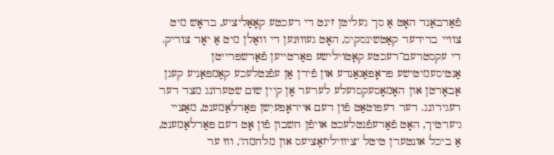פֿאַרבאַנד האָט אַ סך געליטן זינט די רעכטע קאָאַליציע, בראָש מיט צוויי ברידער קאַטשינסקיס, האָט געוווּנען די וואַלן מיט אַ יאָר צוריק. די עקסטרעם־רעכטע קאַטוילישע פּאַרטייען פֿאַרשפּרייטן אַנטיסעמיטישע פּראָפּאַגאַנדע און פֿירן אַן עפֿנטלעכע קאַמפּאַניע קעגן אַבאָרטן און האָמאָסעקסועלע לערער אָן קיין שום שטערונג מצד דער רעגירונג. דער דעפּוטאַט פֿון דעם אייראָפּעיִשן פּאַרלאַמענט, מאַציי גיערטיך, האָט פֿאַרעפֿנטלעכט אויפֿן חשבון פֿון אָט דעם פּאַרלאַמענט, אַ ביכל אונטערן טיטל "ציוויליזאַציעס און מלחמה", וווּ ער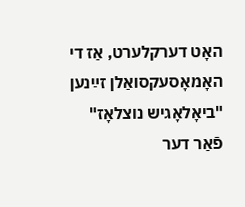האָט דערקלערט, אַז די האָמאָסעקסואַלן זײַנען "ביאָלאָגיש נוצלאָז" פֿאַר דער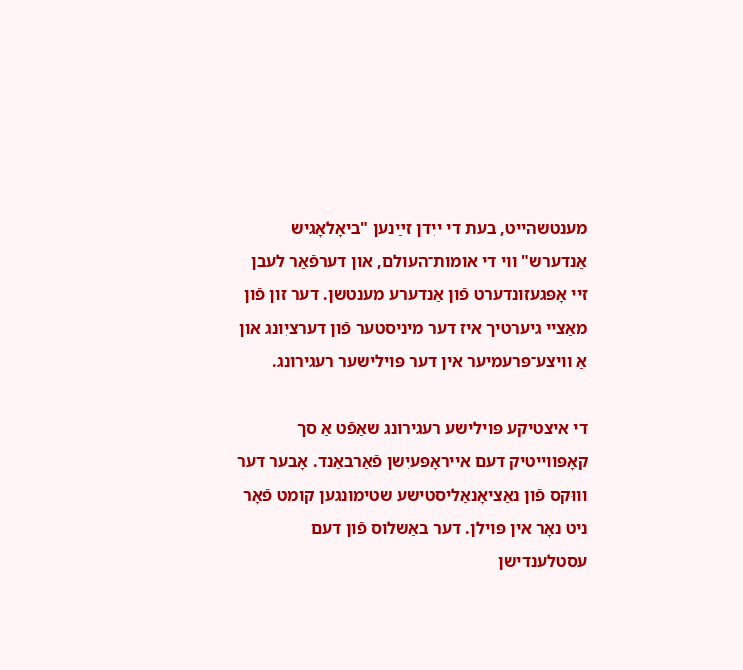מענטשהייט, בעת די ייִדן זײַנען "ביאָלאָגיש אַנדערש" ווי די אומות־העולם, און דערפֿאַר לעבן זיי אָפּגעזונדערט פֿון אַנדערע מענטשן. דער זון פֿון מאַציי גיערטיך איז דער מיניסטער פֿון דערציִונג און אַ וויצע־פּרעמיער אין דער פּוילישער רעגירונג.

די איצטיקע פּוילישע רעגירונג שאַפֿט אַ סך קאָפּווייטיק דעם אייראָפּעיִשן פֿאַרבאַנד. אָבער דער וווּקס פֿון נאַציאָנאַליסטישע שטימונגען קומט פֿאָר ניט נאָר אין פּוילן. דער באַשלוס פֿון דעם עסטלענדישן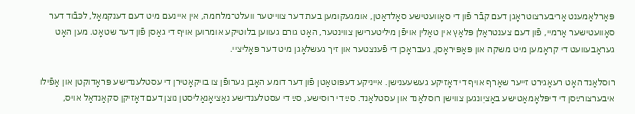פּאַרלאַמענט אַריבערצוטראָגן דעם קבֿר פֿון די סאָוועטישע סאָלדאַטן, אומגעקומען בעת דער צווייטער וועלט־מלחמה, אין איינעם מיט דעם דענקמאָל, לכּבֿוד דער סאָוועטישער אַרמיי, פֿון דעם צענטראַלן פּלאַץ אין טאַלין אויפֿן מיליטערישן צווינטער, האָט גורם געווען בלוטיקע אומרוען אויף די גאַסן פֿון דער שטאָט. מען האָט געראַבעוועט די קראָמען מיט משקה און פּאַפּיראָסן, געבראָכן די פֿענצטער און זיך געשלאָגן מיט דער פּאָליציי.

רוסלאַנד האָט רעאַגירט זייער שאַרף אויף די דאָזיקע געשעענישן. אייניקע דעפּוטאַטן פֿון דער דומע האָבן גערופֿן צו בויקאָטירן די עסטלענדישע פּראָדוקטן און אַפֿילו איבערצורײַסן די דיפּלאָמאַטישע באַציִונגען צווישן רוסלאַנד און עסטלאַנד. סײַ די רוסישע, סײַ די עסטלענדישע נאַציאָנאַליסטן נוצן דעם דאָזיקן סקאַנדאַל אויס,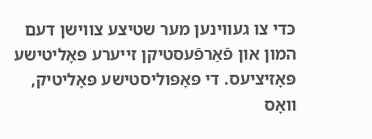כּדי צו געווינען מער שטיצע צווישן דעם המון און פֿאַרפֿעסטיקן זייערע פּאָליטישע פּאָזיציעס. די פּאָפּוליסטישע פּאָליטיק, וואָס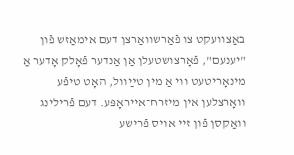באַצוועקט צו פֿאַרשוואַרצן דעם אימאַזש פֿון "יענעם", פֿאָרצושטעלן אַן אַנדער פֿאָלק אָדער אַ מינאָריטעט ווי אַ מין טײַוול, האָט טיפֿע וואָרצלען אין מיזרח־אייראָפּע. דעם פֿרילינג וואַקסן פֿון זיי אויס פֿרישע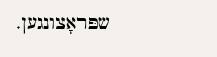שפּראָצונגען.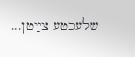שלעכטע צײַטן...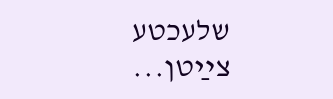שלעכטע צײַטן...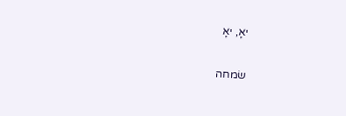יאָ, יאָ

שׂמחה